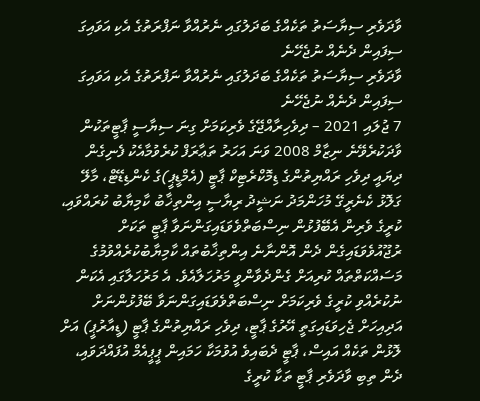ވާދަވެރި ސިޔާސަތު ތަކެއްގެ ބަދަލުގައި ނެރުއްވާ ނަފްރަތުގެ އެކި އަވައިގަ ސިފައިން ދެނެއް ނުޖެހޭނެ
ވާދަވެރި ސިޔާސަތު ތަކެއްގެ ބަދަލުގައި ނެރުއްވާ ނަފްރަތުގެ އެކި އަވައިގަ ސިފައިން ދެނެއް ނުޖެހޭނެ
7 ޖުލައި 2021 – ދިވެހިރާއްޖޭގެ ވެރިކަމަށް ގިނަ ސިޔާސީ ޕާޓީތަކުން ވާދަކުރެވޭނެ ނިޒާމް 2008 ވަނަ އަހަރު ތަޢާރަފް ކުރެވުމާއެކު ފެނިގެން ދިޔައީ ދިވެހި ރައްޔިތުންގެ ޑިމޮކްރެޓިކް ޕާޓީ (އެމްޑީޕީ)ގެ ކެންޑިޑޭޓް، މާލޭ ގަލޮޅު ކެނެރީގޭ މުހަންމަދު ނަޝީދު ރިޔާސީ އިންތިޚާބު ކާމިޔާބު ކުރައްވައި، ކުރީގެ ވެރިން އެބޭފުޅުން ނިސްބަތްވެވަޑައިގަންނަވާ ޕާޓީ ތަކަށް ރުޖޫއުވެވަޑައިގެން ދެން އޮންނާނެ އިންތިޚާބުތައް ކާމިޔާބުކުރެއްވުމުގެ މަސައްކަތްތައް ކުރިއަށް ގެންދެވާންވީ މަރުހަލާއެވެ. އެ މަރުހަލާގައި އެކަން ނުކުރެއްވި ކުރީގެ ވެރިކަމަށް ނިސްބަތްވެވަޑައިގަންނަވާ ބޭފުޅުންނަށް އަދިއިހަށް ޖެހިވަޑައިގަތީ އޭރުގެ ޕާޓީ، ދިވެހި ރައްޔިތުންގެ ޕާޓީ (ޑީއާރުޕީ) އަށް ލޮޅުން ތަކެއް އައިސް، ޕާޓީ ދެބައިވެ އުވުމަކާ ހަމައިން ޕީޕީއެމް އުފައްދަވައި، ދެން ތިބި ވާދަވެރި ޕާޓީ ތަކާ ކުރީގެ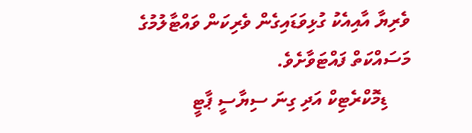ވެރިޔާ އާއިއެކު ގުޅިވަޑައިގެން ވެރިކަން ވައްޓާލުމުގެ މަސައްކަތް ފައްޓަވާށެވެ.
     ޑިމޮކްރެޓިކް އަދި ގިނަ ސިޔާސީ ޕާޓީ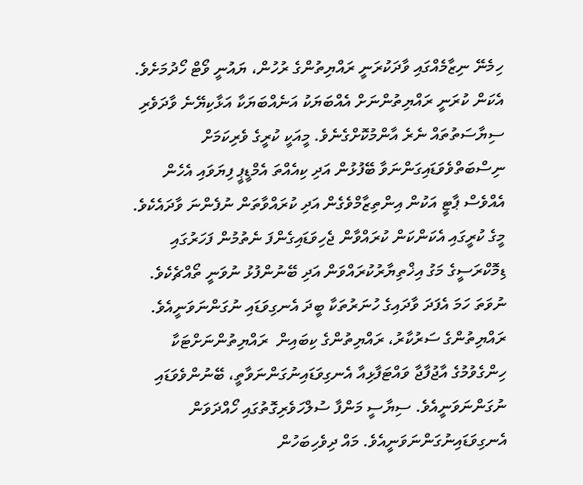ހިމެނޭ ނިޒާމެއްގައި ވާދަކުރަނީ ރައްޔިތުންގެ ރުހުން، ޔައުނީ ވޯޓް ހޯދުމަށެވެ. އެކަން ކުރަނީ ރައްޔިތުންނަށް އެއްބަޔަކު އަނެއްބަޔަކާ އަޅާކިޔޭނެ ވާދަވެރި ސިޔާސަތުތައް ނެރެ އާންމުކޮށްގެނެވެ. މީއަކީ ކުރީގެ ވެރިކަމަށް ނިސްބަތްވެވަޑައިގަންނަވާ ބޭފުޅުން އަދި ކިއެއްތަ އެމްޑީޕީ ފިޔަވައި އެހެން އެއްވެސް ޕާޓީ އަކުން އިންތިޒާމްވެގެން އަދި ކުރައްވާތަން ނުފެންނަ ވާދައެކެވެ. މީގެ ކުރީގައި އެކަންކަން ކުރައްވާން ޖެހިވަޑައިގެންފަ ނެތުމުން ފަހަރުގައި ޑިމޮކްރަސީގެ މަގު އިޚްތިޔާރުކުރައްވަން އަދި ބޭނުންފުޅު ނުވަނީ ތޯއްޗެކެވެ. ނުވަތަ ހަމަ އެފަދަ ވާދައިގެ ހުނަރުތަކާ ބީދަ އެނގިވަޑައި ނުގަންނަވަނީއެވެ. ރައްޔިތުންގެ ސަރުކާރު، ރައްޔިތުންގެ ކިބައިން  ރައްޔިތުންނަށްޓަކާ ހިންގެވުމުގެ އާޖުފާޖާ ވައްޓަފާޅިއާ އެނގިވަޑައިނުގަންނަވާތީ، ބޭނުންވެވަޑައި ނުގަންނަވަނީއެވެ. ސިޔާސީ މަންފާ ސުލްހަވެރިގޮތުގައި ހޯއްދަވަން އެނގިވަޑައިނުގަންނަވަނީއެވެ. މައް ދިވެހިބަހުން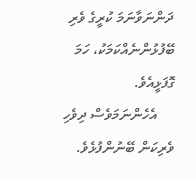ދަންނަވާނަމަ ކުރީގެ ވެރި ބޭފުޅުންނެއްކަމަކު، ހަމަ ގޮފަޅީއެވެ.
     އެހެންނަމަވެސް ދިވެހި ވެރިކަން ބޭނުންފުޅެވެ.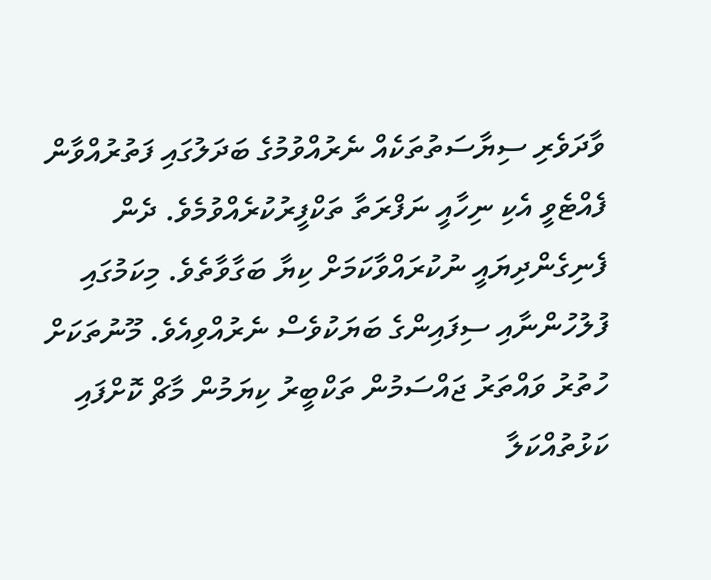ވާދަވެރި ސިޔާސަތުތަކެއް ނެރުއްވުމުގެ ބަދަލުގައި ފަތުރުއްވާން ފެއްޓެވީ އެކި ނިހާއީ ނަފްރަތާ ތަކްފީރުކުރެއްވުމެވެ. ދެން ފެނިގެންދިޔައީ ނުކުރައްވާކަމަށް ކިޔާ ބަގާވާތެވެ. މިކަމުގައި ފުލުހުންނާއި ސިފައިންގެ ބަޔަކުވެސް ނެރުއްވިއެވެ. މޫނުތަކަށް ހުތުރު ވައްތަރު ޖައްސަމުން ތަކްބީރު ކިޔަމުން މާޗް ކޮށްފައި ކަޅުތުއްކަލާ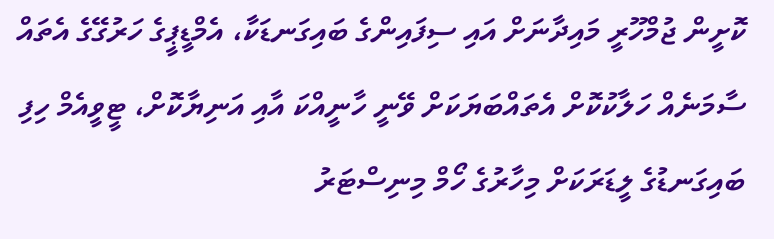ކޮށީން ޖުމްހޫރީ މައިދާނަށް އައި ސިފައިންގެ ބައިގަނޑަކާ، އެމްޑީޕީގެ ހަރުގޭގެ އެތައް ސާމަނެއް ހަލާކުކޮށް އެތައްބަޔަކަށް ވޭނީ ހާނީއްކަ އާއި އަނިޔާކޮށް، ޓީވީއެމް ހިފި ބައިގަނޑުގެ ލީޑަރަކަށް މިހާރުގެ ހޯމް މިނިސްޓަރު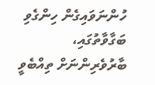ހުންނަވައިގެން ހިންގެވި ބަގާވާތުގައި، ބާރުވެރިންނަށް ތިއްބެވީ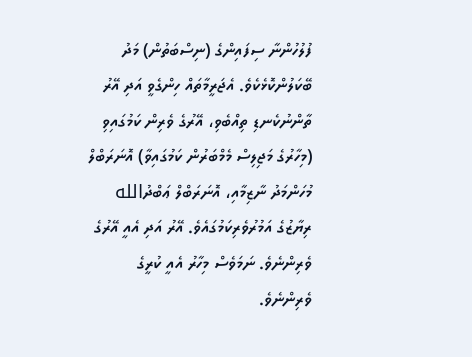ފުލުހުންނާ ސިފައިންގެ (ނިސްބަތުން) މަދު ބޭކަލުންކޮޅެކެވެ. އެޖަރީމާތައް ހިންގެވީ އަދި އޭރު ތާންނުކެނޑި ތިއްބެވި، އޭރުގެ ވެރިން ކަމުގައިވި (މިހާރުގެ މަޖިލިސް މެމްބަރުން ކަމުގައިވާ) އޮނަރަބްލް މުހަންމަދު ނާޒިމާއި، އޮނަރަބްލް ޢަބްދުالله ރިޔާޒުގެ އަމުރުވެރިކަމުގައެވެ. އޭރު އަދި އެއީ އޭރުގެ ވެރިންނެވެ. ނަމަވެސް މިހާރު އެއީ ކުރީގެ ވެރިންނެވެ.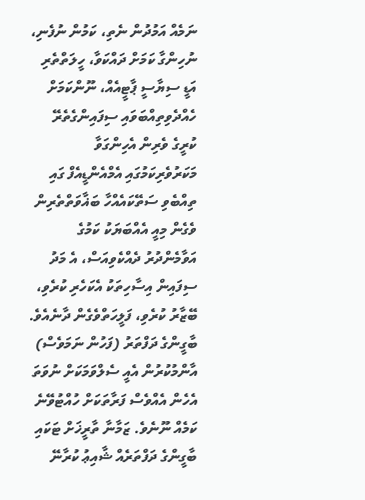ނަމެއް އަމުދުން ނެތި، ކަމުން ނުފެނި، ނުހިންގާ ކަމަށް ދައްކަވާ، ހީލަތްތެރި އަޑީ ސިޔާސީ ޕާޓީއެއް، ނޫންކަމަށް ހެއްދެވިތިއްބަވައި ސިފައިންގެތެރޭ ކުރީގެ ވެރިން އެހިންގަވާ މަކަރުވެރިކަމުގައި އެމްއެންޑީއެފް ގައި ތިއްބެވި ސަތޭކައެއްހާ ބަޣާވަތްތެރިން ވެގެން މިއީ އެއްބަޔަކު ކަމުގެ އަވާމެންދުރު ދެއްކެވިއަސް، އެ މަދު ސިފައިން އިސާހިތަކު އެކަހެރި ކުރެވި، ބޭޒާރު ކުރެވި، ފަލީހަތްވެގެން ދާނެއެވެ. ބާގީންގެ ދަފްތަރު (ފަހުން ނަމަވެސް) އާންމުކުރުން އެއީ ސެލްވަމަކަށް ނުވަތަ އެހެން އެއްވެސް ފަރާތަކަށް ހުއްޓުވޭނެ ކަމެއް ނޫނެވެ. ޒަމާނާ ތާރީޚަށް ޓަކައި ބާގީންގެ ދަފްތަރެއް ޝާއިޢު ކުރާނޭ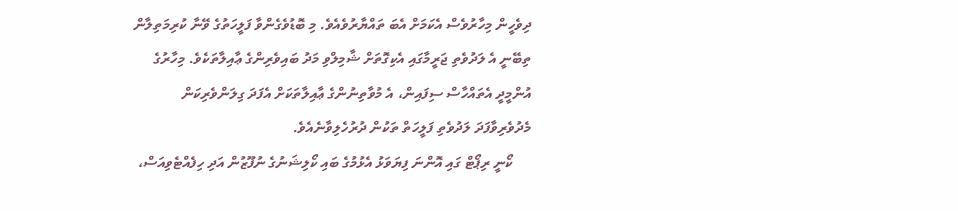ދިވެހީން މިހާރުވެސް އެކަމަށް އެބަ ތައްޔާރުވެއެވެ. މި ބޮޑުވެގެންވާ ފަލީހަތުގެ ވޭނާ ކުރިމަތިލާން ތިބޭނީ އެ ލަދުވެތި ޖަރީމާގައި އެކިގޮތަށް ޝާމިލްވި މަދު ބައިވެރިންގެ ޢާއިލާތަކެވެ. މިހާރުގެ އުންމީދީ އެތައްހާސް ސިފައިން، އެ މުވާތިނުންގެ ޢާއިލާތަކަށް އެފަދަ ގިލަންވެރިކަން މެދުވެރިވާފަދަ ލަދުވެތި ފަލީހަތް ތަކުން ދުރުހެލިވާނެއެވެ.
     ކޯނީ ރިޕޯޓް ގައި އޮންނަ ފިޔަވަޅު އެޅުމުގެ ބައި ކޯލިޝަނުގެ ނުފޫޒުން އަދި ހިފެއްޓެވިއަސް،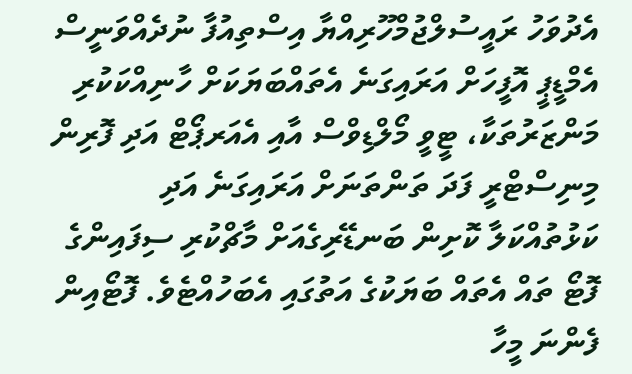އެދުވަހު ރައީސުލްޖުމްހޫރިއްޔާ އިސްތިއުފާ ނުދެއްވަނީސް އެމްޑީޕީ އޮފީހަށް އަރައިގަނެ އެތައްބަޔަކަށް ހާނިއްކަކުރި މަންޒަރުތަކާ، ޓީވީ މޯލްޑިވްސް އާއި އެއަރޕޯޓް އަދި ފޮރިން މިނިސްޓްރީ ފަދަ ތަންތަނަށް އަރައިގަނެ އަދި ކަޅުތުއްކަލާ ކޮށިން ބަނޑޭރިގެއަށް މާޗްކުރި ސިފައިންގެ ފޮޓޯ ތައް އެތައް ބަޔަކުގެ އަތުގައި އެބަހުއްޓެވެ. ފޮޓޯއިން ފެންނަ މީހާ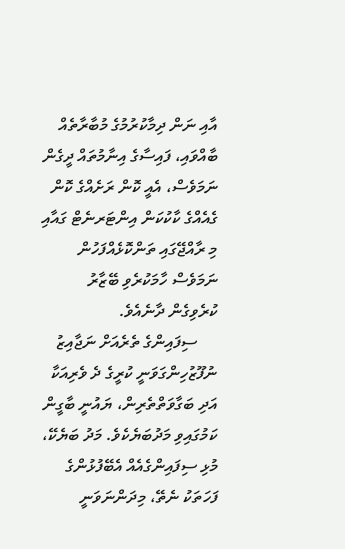އާއި ނަން ދިމާކުރުމުގެ މުބާރާތެއް ބާއްވައި، ފައިސާގެ އިނާމުތައް ދީގެން ނަމަވެސް، އެއީ ކޮން ރަށެއްގެ ކޮން ގެއެއްގެ ކާކުކަން އިންޓަރނެޓް ގައާއި މި ރާއްޖޭގައި ތަންކޮޅެއްފަހުން ނަމަވެސް ހާމަކުރެވި ބޭޒާރު ކުރެވިގެން ދާނެއެވެ.
     ސިފައިންގެ ތެރެއަށް ނަޖާއިޒު ނުފޫޒުހިންގަވަނީ ކުރީގެ ދެ ވެރިއަކާ އަދި ބަގާވަތްތެރިން، ޔައުނީ ބާގީން ކަމުގައިވި މަދުބަޔެކެވެ. މަދު ބަޔެކޭ، މުޅި ސިފައިންގެއެއް އެބޭފުޅުންގެ ފަހަތަކު ނެތޭ، މިދަންނަވަނީ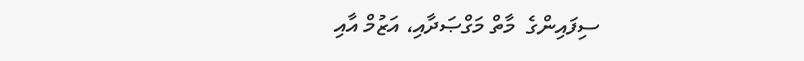ސިފައިންގެ  މާތް މަގްޞަދާއި، އަޒުމް އާއި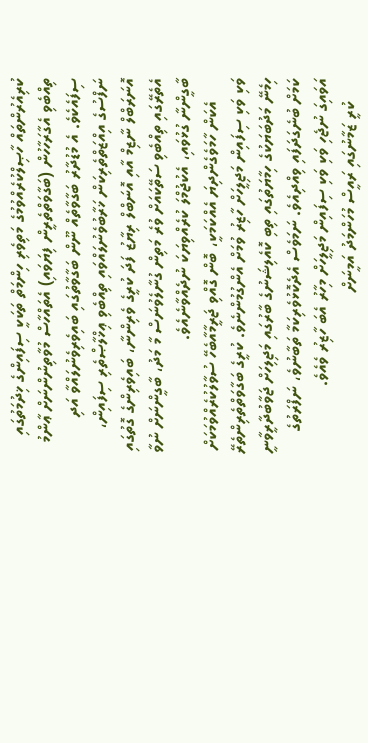ކުރިއެރުންތައް ހާޞިލްކުރެއްވުމުގެ މަތިވެރި ހިންމަތް ތަކަކީ ސިފައިންގެ ޚިދުމަތުގައި ތިއްބެވި އެގާރަހާހުން (ބަގާވަތްތެރީން ފިޔަވައި) އެތައްހާސް މުވާތިނުންނަށް ޢާންމު ސިފައެކެވެ. އެ މުޑުދާރު ބަގާވާތެއް ނޫން ބަގާވާތުގައި ބައިވެރިވެނުލައްވާ އަދި ނަފްސުގެ އިއްޒަތްތެރިކަން ޚަރާބުވެނުލައްވައި ތިއްބެވި ޢިޚްލާޞްތެރި ސިފައިން، އޮނަރަބްލް ނާޒިމް އާއި އޮނަބްލް ރިޔާޒު ފަދަ ކުރީގެ ވެރިންނާ، ބައިވެރިންގެ ގޮތުގައި އެތެރޭގައި ތިއްބެވި ސަތޭކައަށް ވުރެ މަތިން ގުނާލެވުނަސް މާ މަދު، ބާގީންނަށް ނުވާ ބާގީންނާ ގުޅުވައި، އެކުޖުމްލަ ކުރެއްވިޔަކަ ނުދެއްވާނެއެވެ.
     އެކަން ހާމަވެގެންދިޔަ އެއްކަމަކީ، ބޮން ގޮއްވި ޖަރީމާއާބެހޭ ސުވާލުކުރެއްވުމަކަށް ވަކި ވަކި ސިފައިން މަޖިލީހަށް ހާޒިރު ވުމަށް އެންގުމުންނެވެ. ކުރީގެ ބަގާވަތްތެރިންތެރޭ ހިމެނޭ މަދުބަޔަކުގެ ހިމާޔަތުގައި ތިބި ކޮއެލިޝަނުގެ ބާރުގައި މަޖިލިހަށް ޖަވާބުދާރީވާނީ ކަމަށް ބުނެގަދަފައި ވިއްދިއެވެ. ނަމަވެސް އެދެކޮޅުވެރިކަމާ ތަބާނުވެ، ނަފްރަތުގެ އަވައިގަ ނުޖެހި ވަކި ވަކި ސިފައިން މަޖިލީހަށް މިހާރު އެބަ ހާޒިރު ވެއެވެ.
     ކުރީ ޒަމާނުގައި ރައީސް މުހަންމަދު އަމީނަށް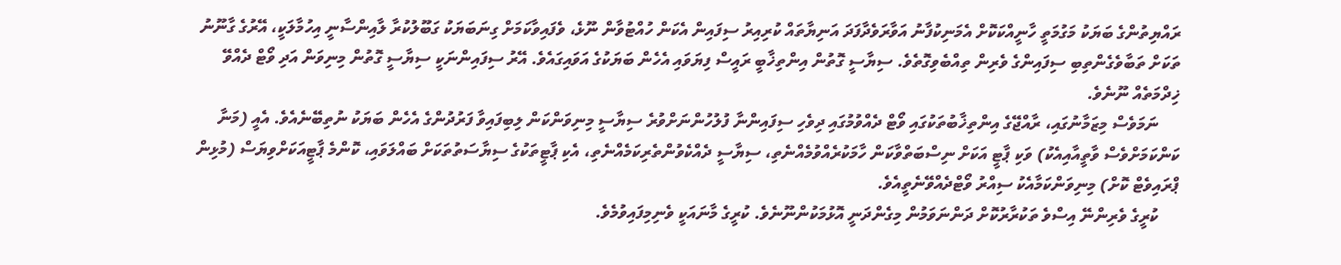ރައްޔިތުންގެ ބަޔަކު މަގުމަތީ ހާނީއްކަކޮށް އެމަނިކުފާނު އަވާރަވެދާފަދަ އަނިޔާތައް ކުރިއިރު ސިފައިން އެކަން ހުއްޓުވާން ނޫޅެ، ވެފައިވާކަމަށް ގިނަބަޔަކު ގަބޫލުކުރާ ލާއިންސާނީ އިހުމާލަކީ، އޭރުގެ ގާނޫނު ތަކަށް ތަބާވެގެންތިބި ސިފައިންގެ ވެރިން ތިއްބެވިގޮތެވެ. ސިޔާސީ ގޮތުން އިންތިޚާބީ ރައީސް ފިޔަވައި އެހެން ބަޔަކުގެ އަވައިގައެވެ. އޭރު ސިފައިންނަކީ ސިޔާސީ ގޮތުން މިނިވަން އަދި ވޯޓް ދެއްވޭ ޚިދްމަތެއް ނޫނެވެ.
     ނަމަވެސް މިޒަމާނުގައި، ރާއްޖޭގެ އިންތިޚާބުތަކުގައި ވޯޓް ދެއްވުމުގައި ދިވެހި ސިފައިންނާ ފުލުހުންނަށްވުރެ ސިޔާސީ މިނިވަންކަން ލިބިފައިވާ ފަރުދުންގެ އެހެން ބަޔަކު ނުތިބޭނެއެވެ. އެއީ (މަނާ ކަންކަމަށްވެސް ވާތީއާއިއެކު) ވަކި ޕާޓީ އަކަށް ނިސްބަތްވާކަން ހާމަކުރެއްވުމެއްނެތި، ސިޔާސީ ދެއްކެވުންތެރިކަމެއްނެތި، އެކި ޕާޓީތަކުގެ ސިޔާސަތުތަކަށް ބައްލަވައި، ކޮންމެ ޕާޓީއަކަށްވިޔަސް (މުޅިން ޕްރައިވެޓް ކޮށް) މިނިވަންކަމާއެކު ސިއްރު ވޯޓްދެއްވޭނެތީއެވެ.
     ކުރީގެ ވެރިންނޭ އިސްވެ ތަކުރާރުކޮށް ދަންނަވަމުން މިގެންދަނީ އޮޅުމަކުންނޫނެވެ. ކުރީގެ މާނައަކީ ވެނިމިފައިވުމެވެ.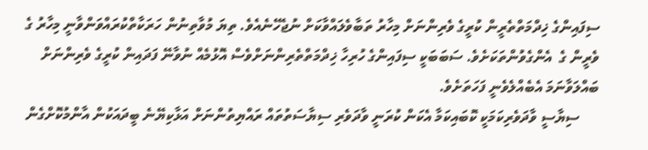ސިފައިންގެ ޚިދްމަތްތެރީން ކުރީގެ ވެރިންނަށް މިހާރު ތަބާވެލައްވާކަށް ނުޖެހޭނެއެވެ. ތިޔަ މުވާތިނުން ހަރަކާތްކުރައްވަންވާނީ މިހާރު ގެ ވެރީން ގެ  އެންގެވުންތަކަށެވެ. ސަބަބަކީ ސިފައިންގެ ހުރިހާ ޚިދްމަތްތެރިންނަށްވެސް އޮޅުމެއް ނުވާނޭ ފަދައިން ކުރީގެ ވެރިންނަށް ބައްލަވާނަމަ އެބެއްލެވެނީ ފަހަތަށެވެ.
     ސިޔާސީ ވާދަވެރިކަމަކީ ކޮބައިކަމާ އެކަން ކުރަނީ ވާދަވެރި ސިޔާސަތުތައް ރައްޔިތުންނަށް އަޅާކިޔޭނެ ބީދައަކުން އާންމުކޮށްގެން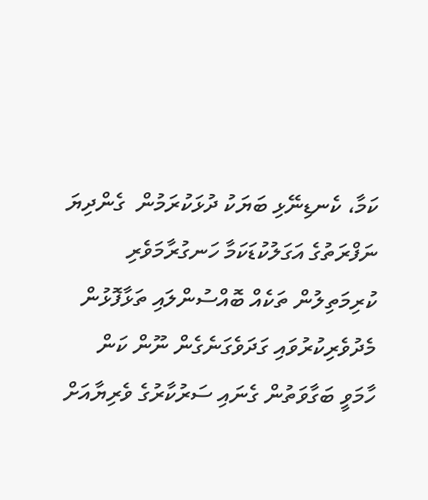ކަމާ، ކެނޑިނޭޅި ބަޔަކު ދުޅަކުރަމުން  ގެންދިޔަ ނަފްރަތުގެ އަގަލުކުޑަކަމާ ހަނގުރާމަވެރި ކުރިމަތިލުން ތަކެއް ބޮއްސުންލައި ތަޅާފޮޅުން މެދުވެރިކުރުވައި ގަދަވެގަނެގެން ނޫން ކަން ހާމަވީ ބަގާވަތުން ގެނައި ސަރުކާރުގެ ވެރިޔާއަށް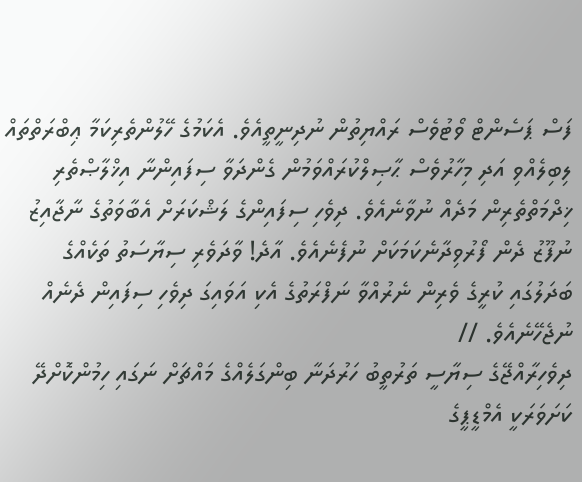ފަސް ޕަސެންޓް ވޯޓުވެސް ރައްޔިތުން ނުދިނީތީއެވެ. އެކަމުގެ ހޭލުންތެރިކަމާ ޢިބްރަތްތައް ލިބިލެއްވި އަދި މިހާރުވެސް ޙާޞިލްކުރައްވަމުން ގެންދަވާ ސިފައިންނާ އިޚްލާޞްތެރި ޚިދްމަތްތެރިން މަދެއް ނުވާނެއެވެ. ދިވެހި ސިފައިންގެ ލަޝްކަރަށް އެބާވަތުގެ ނާޖާއިޒު ނުފޫޒު ދެން ފޯރުވިދާނެކަމަކަށް ނުފެނެއެވެ. އާދެ! ވާދަވެރި ސިޔާސަތު ތަކެއްގެ ބަދަލުގައި ކުރީގެ ވެރިން ނެރުއްވާ ނަފްރަތުގެ އެކި އަވައިގަ ދިވެހި ސިފައިން ދެނެއް ނުޖެހޭނެއެވެ. //
ދިވެހިރާއްޖޭގެ ސިޔާސީ ތަރުތީބު ހަރުދަނާ ބިންގަލެއްގެ މައްޗަށް ނަގައި ހިމުންކޮށްދޭ ކަށަވަރަކީ އެމްޑީޕީގެ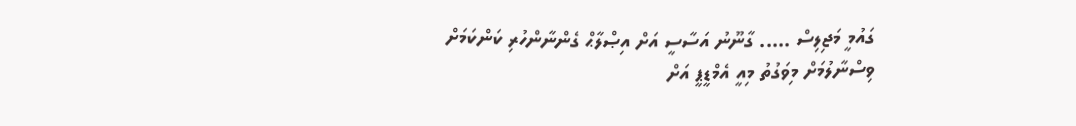ގައުމީ މަޖިލިސް ..... ގާނޫނު އަސާސީ އަށް އިޞްލާޙް ގެންނާންހުރި ކަންކަމަށް ވިސްނާލުމަށް މިވަގުތު މިއީ އެމްޑީޕީ އަށް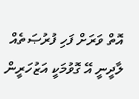އޮތް ވަރަށް ފަހި ފުރުޞަތެއް
ލާދީނީ އޭ ގޮވުމަކީ އަޒުހަރީން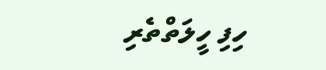ހިފި ހީލަތްތެރި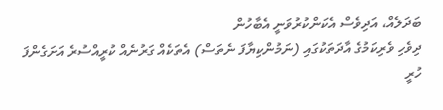ބަދަލެއް، އަދިވެސް އެކަންކުރުވަނީ އެބާހުން
ދިވެހި ވެރިކަމުގެ އާދަތަކުގައި (ނަމުންކިޔާފަ ނެތަސް) އެތަކެއް ގަރުނެއް ކުރީއްސުރެ އަށަގެންފަ ހުރީ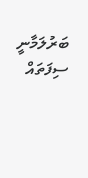ބަރުލަމާނީ ސިފަތައް